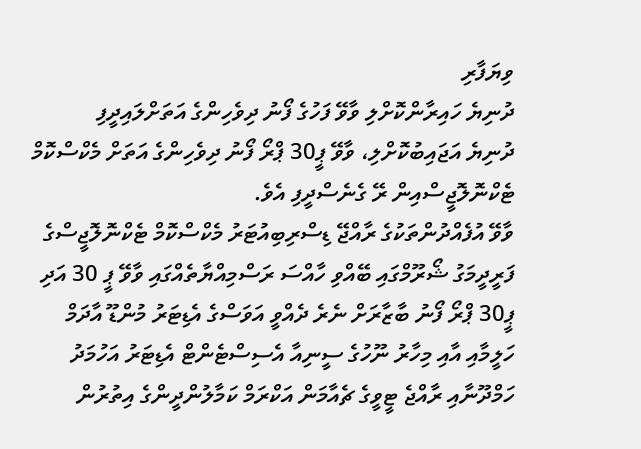ވިޔަފާރި
ދުނިޔެ ހައިރާންކޮށްލި ވާވޭ ފަހުގެ ފޯނު ދިވެހިންގެ އަތަށްލައިދީފި
ދުނިޔެ އަޖައިބުކޮށްލި، ވާވޭ ޕީ30 ޕްރޯ ފޯނު ދިވެހިންގެ އަތަށް މެކްސްކޮމް ޓެކްނޮލޮޖީސްއިން ރޭ ގެނެސްދީފި އެވެ.
ވާވޭ އުފެއްދުންތަކުގެ ރާއްޖޭ ޑިސްރިބިއުޓަރު މެކްސްކޮމް ޓެކްނޮލޮޖީސްގެ ފަރީދީމަގު ޝޯރޫމްގައި ބޭއްވި ހާއްސަ ރަސްމިއްޔާތެއްގައި ވާވޭ ޕީ 30 އަދި ޕީ30 ޕްރޯ ފޯނު ބާޒާރަށް ނެރެ ދެއްވީ އަވަސްގެ އެޑިޓަރު މުންޑޫ އާދަމް ހަލީމާއި އާއި މިހާރު ނޫހުގެ ސީނިއާ އެސިސްޓެންޓް އެޑިޓަރު އަހުމަދު ހަމްދޫނާއި ރާއްޖެ ޓީވީގެ ޗެއާމަން އަކްރަމް ކަމާލުންދީންގެ އިތުރުން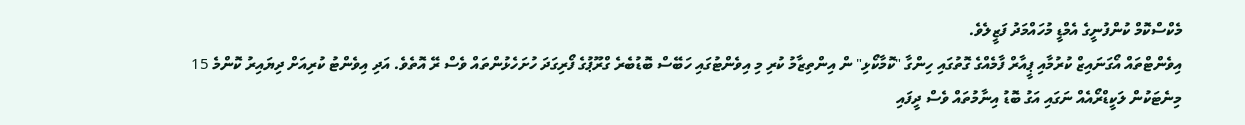މެކްސްކޮމް ކުންފުނީގެ އެމްޑީ މުހައްމަދު ފަޒީލެވެ.
އިވެންޓްތައް އޯގަނައިޒް ކުރުމާއި ޕީއާރް ފާމެއްގެ ގޮތުގައި ހިންގާ "ކޮމާކޯޅި" ން އިންތިޒާމު ކުރި މި އިވެންޓުގައި ހަބޭސް ބޮޑުބެރެ ގްރޫޕުގެ ފޯރިގަދަ ހުށަހެޅުންތައް ވެސް ރޭ އޮތެވެ. އަދި އިވެންޓު ކުރިއަށް ދިޔައިރު ކޮންމެ 15 މިނެޓަކުން ލަކީޑްރޯއެއް ނަގައި އަގު ބޮޑު އިނާމުތައް ވެސް ދީފައި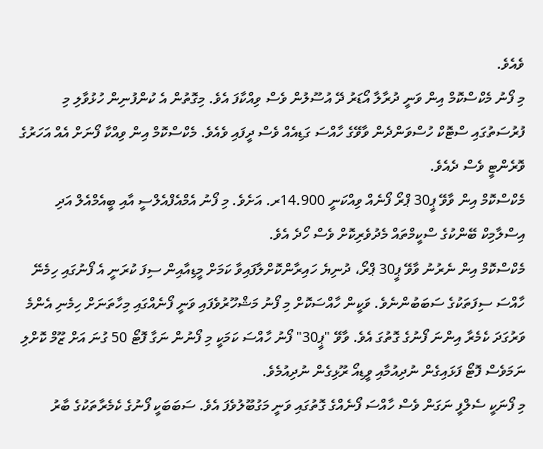ވެއެވެ.
މި ފޯނު މެކްސްކޮމް އިން ވަނީ ދުރާލާ އޯޑަރު ދޭ އުސޫލުން ވެސް ވިއްކާފަ އެވެ. މިގޮތުން އެ ކުންފުނިން ހުޅުވާލި މި ފުރުސަތުގައި ސްޓޮކް ހުސްވަންދެން ވާވޭގެ ހާއްސަ ގަޑިއެއް ވެސް ދީފައި ވެއެވެ. މެކްސްކޮމް އިން ވިއްކާ ފޯނަށް އެއް އަހަރުގެ ވޮރެންޓީ ވެސް ދެއެވެ.
މެކްސްކޮމް އިން ވާވޭ ޕީ30 ޕްރޯ ފޯނެއް ވިއްކަނީ 14.900ރ. އަށެވެ. މި ފޯނު އެމްއެފްއެލްސީ އާއި ބީއެމްއެލް އަދި އިސްލާމިކް ބޭންކުގެ ސްކީމްތައް މެދުވެރިކޮށް ވެސް ހޯދެ އެވެ.
މެކްސްކޮމް އިން ނެރުނު ވާވޭ ޕީ30 ޕްރޯ، ދުނިޔެ ހައިރާންކޮށްލާފައިވާ ކަމަށް މީޑިއާއިން ސިފަ ކުރަނީ އެ ފޯނުގައި ހިމެނޭ ހާއްސަ ސިފަތަކުގެ ސަބަބުންނެވެ. ވަކީން ހާއްސަކޮށް މި ފޯނު މަޝްހޫރުވެފައި ވަނީ ފޯނެއްގައި މިހާތަނަށް ހިމެނި އެންމެ ވަރުގަދަ ކެމެރާ އިންނަ ފޯނުގެ ގޮތުގަ އެވެ. ވާވޭ "ޕީ30" ފޯނު ހާއްސަ ކަމަކީ މި ފޯނުން ނަގާ ފޮޓޯ 50 ގުނަ އަށް ޒޫމް ކޮށްލި ނަމަވެސް ފޮޓޯ ފަޅައިގެން ނުދިއުމާއި ވީޑިއޯ ރޫޅިގެން ނުދިއުމެވެ.
މި ފޯނަކީ ސެލްފީ ނަގަން ވެސް ހާއްސަ ފޯނެއްގެ ގޮތުގައި ވަނީ މަގުބޫލުވެފަ އެވެ. ސަބަބަކީ ފޯނުގެ ކެމެރާތަކުގެ ބާރު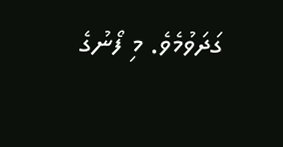ގަދަވުމެވެ. މި ފޯނުގެ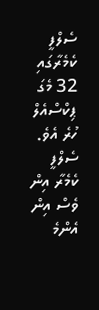ސެލްފީ ކެމެރާގައި 32 މެގަ ޕިކްސްއެލް ހުރެ އެވެ. ސެލްފީ ކެމެރާ އިން ވެސް އިން އެންމެ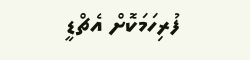ފުރިހަމަކޮށް އެޗްޑީ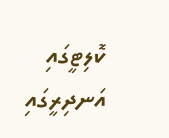ކޮލިޓީގައި އަނދިރީގައި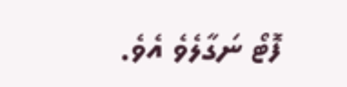ފޮޓޯ ނަގާލެވެ އެވެ.